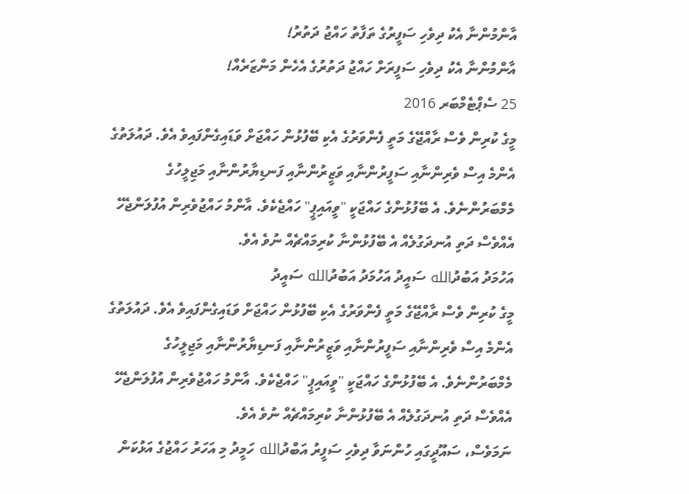އާންމުންނާ އެކު ދިވެހި ސަފީރުގެ ތަފާތު ހައްޖު ދަތުރު!
އާންމުންނާ އެކު ދިވެހި ސަފީރަށް ހައްޖު ދަތުރުގެ އެހެން މަންޒަރެއް!
25 ސެޕްޓެމްބަރ 2016
މީގެ ކުރިން ވެސް ރާއްޖޭގެ މަތީ ފެންވަރުގެ އެކި ބޭފުޅުން ހައްޖަށް ވަޑައިގެންފައިވެ އެވެ. ދައުލަތުގެ އެންމެ އިސް ވެރިންނާއި ސަފީރުންނާއި ވަޒީރުންނާއި ފަނޑިޔާރުންނާއި މަޖިލީހުގެ މެމްބަރުންނެވެ. އެ ބޭފުޅުންގެ ހައްޖަކީ "ވީއައިޕީ" ހައްޖެކެވެ. އާންމު ހައްޖުވެރިން އުފުލަންޖެހޭ އެއްވެސް ދަތި އުނދަގުލެއް އެ ބޭފުޅުންނާ ކުރިމައްޗެއް ނުވެ އެވެ.
އަހުމަދު އަބުދުالله ސައީދު އަހުމަދު އަބުދުالله ސައީދު
މީގެ ކުރިން ވެސް ރާއްޖޭގެ މަތީ ފެންވަރުގެ އެކި ބޭފުޅުން ހައްޖަށް ވަޑައިގެންފައިވެ އެވެ. ދައުލަތުގެ އެންމެ އިސް ވެރިންނާއި ސަފީރުންނާއި ވަޒީރުންނާއި ފަނޑިޔާރުންނާއި މަޖިލީހުގެ މެމްބަރުންނެވެ. އެ ބޭފުޅުންގެ ހައްޖަކީ "ވީއައިޕީ" ހައްޖެކެވެ. އާންމު ހައްޖުވެރިން އުފުލަންޖެހޭ އެއްވެސް ދަތި އުނދަގުލެއް އެ ބޭފުޅުންނާ ކުރިމައްޗެއް ނުވެ އެވެ.
ނަމަވެސް، ސައޫދީގައި ހުންނަވާ ދިވެހި ސަފީރު އަބްދުالله ހަމީދު މި އަހަރު ހައްޖުގެ އަޅުކަން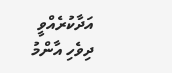އަދާކުރެއްވީ ދިވެހި އާންމު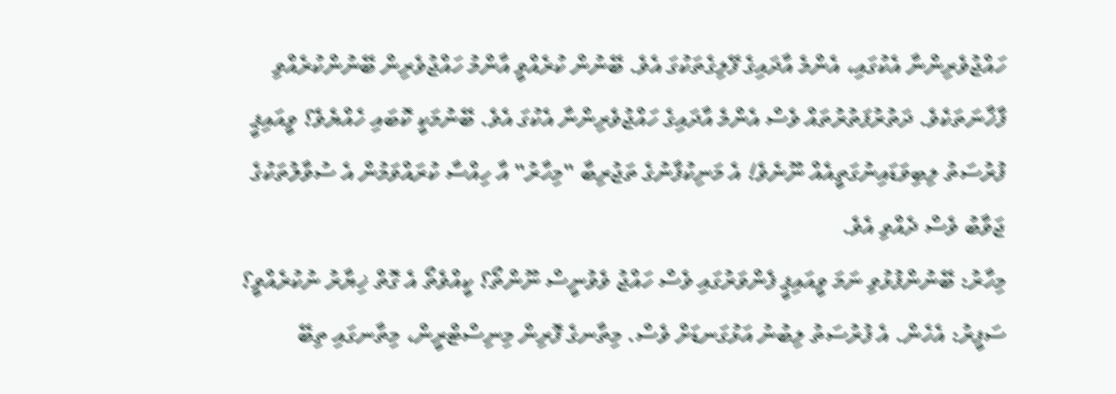ހައްޖުވެރިންނާ އެކުގައި، އެންމެ އާދައިގެ ފޭލިގެތަކުގަ އެވެ. ބޭނުން ކުރެއްވީ އާންމު ހައްޖުވެރިން ބޭނުންކުރެއްވި ފާޚާނަތަކެވެ. ދަތުރުފަތުރުތައް ވެސް އެންމެ އާދައިގެ ހައްޖުވެރިންނާ އެކުގަ އެވެ. ބޭނުމަކީ ކޮބައި ހެއްޔެވެ؟ ވީއައިޕީ ފުރުސަތު ލިބިވަޑައިނުގަތީއެއް ނޫނެވެ! އެ މަނިކުފާނުގެ ތަޖުރިބާ "މިހާރު" އާ ހިއްސާ ކުރައްވަމުން އެ ސުވާލުތަކުގެ ޖަވާބު ވެސް ދެއްވި އެވެ.
މިހާރު: ބޭނުންފުޅުވި ނަމަ ވީއައިޕީ ފެންވަރުގައި ވެސް ހައްޖު ވެވުނީސް ނޫންތޯ؟ ކީއްވެތޯ އެ ގޮތް ޚިޔާރު ނުކުރެއްވީ؟
ސަފީރު: އެހެން. އެ ފުރުސަތު ލިބުނު އަޅުގަނޑަށް ވެސް. މިތާނގެ ފޮރިން މިނިސްޓްރީން، މިތާނގައި ތިބޭ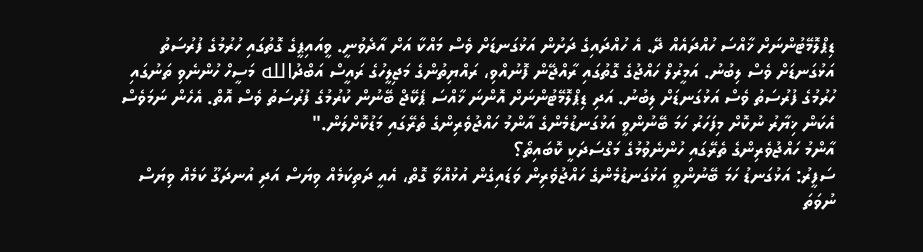ޑިޕްލޮމޭޓުންނަށް ޚާއްސަ ހުއްދައެއް ދޭ. އެ ހުއްދައިގެ ދަށުން އަޅުގަނޑަށް ވެސް މައްކާ އަށް އާދެވުނީ. ވީއައިޕީގެ ގޮތުގައި ހުރުމުގެ ފުރުސަތު އަޅުގަނޑަށް ވެސް ލިބުނު. އަމީރުލް ހައްޖުގެ ގޮތުގައި ރާއްޖޭން ފޮނުއްވި، ރައްޔިތުންގެ މަޖިލީހުގެ ރައީސް އަބްދުالله މަސީހް ހުންނެވި ތަނުގައި ހުރުމުގެ ފުރުސަތު ވެސް އަޅުގަނޑަށް ލިބުނު. އަދި ޑިޕްލޮމޭޓުންނަށް އޮންނަ ޚާއްސަ ޕެކޭޖް ބޭނުން ކުރުމުގެ ފުރުސަތު ވެސް އޮތް. އެހެން ނަމަވެސް އެކަން ޚިޔާރު ނުކޮށް މިފަހަރު ހަމަ ބޭނުންވީ އަޅުގަނޑުމެންގެ އާންމު ހައްޖުވެރިންގެ ތެރޭގައި މަޑުކޮށްލަން."
އާންމު ހައްޖުވެރިންގެ ތެރޭގައި ހުންނެވުމުގެ މަގްސަދަކީ ކޮބައިތޯ؟
ސަފީރު: އަޅުގަނޑު ހަމަ ބޭނުންވީ އަޅުގަނޑުމެންގެ ހައްޖުވެރިން ވަޑައިގެން އުޅުއްވާ ގޮތް، އެއީ ދަތިކަމެއް ވިޔަސް އަދި އުނދަގޫ ކަމެއް ވިޔަސް ނުވަތަ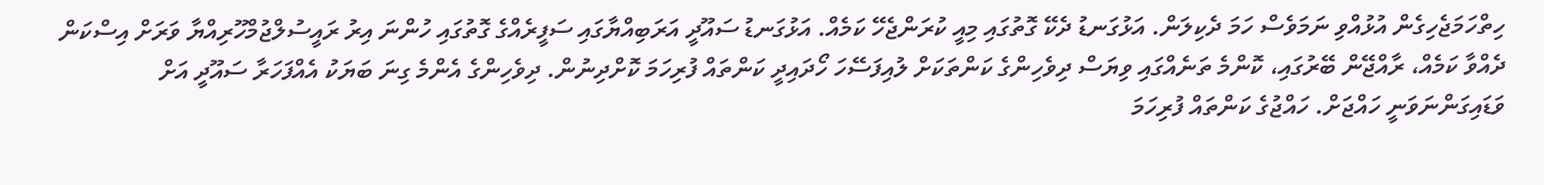ހިތްހަމަޖެހިގެން އުޅުއްވި ނަމަވެސް ހަމަ ދެކިލަން. އަޅުގަނޑު ދެކޭ ގޮތުގައި މިއީ ކުރަންޖެހޭ ކަމެއް. އަޅުގަނޑު ސައޫދީ އަރަބިއްޔާގައި ސަފީރެއްގެ ގޮތުގައި ހުންނަ އިރު ރައީސުލްޖުމްހޫރިއްޔާ ވަރަށް އިސްކަން ދެއްވާ ކަމެއް، ރާއްޖޭން ބޭރުގައި، ކޮންމެ ތަނެއްގައި ވިޔަސް ދިވެހިންގެ ކަންތަކަށް ލުއިފަސޭހަ ހޯދައިދީ ކަންތައް ފުރިހަމަ ކޮށްދިނުން. ދިވެހިންގެ އެންމެ ގިނަ ބަޔަކު އެއްފަހަރާ ސައޫދީ އަށް ވަޑައިގަންނަވަނީ ހައްޖަށް. ހައްޖުގެ ކަންތައް ފުރިހަމަ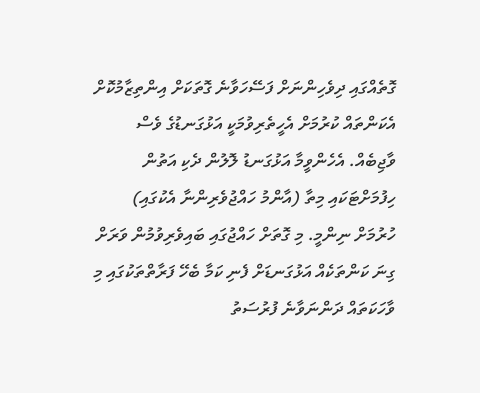ގޮތެއްގައި ދިވެހިންނަށް ފަސޭހަވާނެ ގޮތަކަށް އިންތިޒާމުކޮށް އެކަންތައް ކުރުމަށް އެހީތެރިވުމަކީ އަޅުގަނޑުގެ ވެސް ވާޖިބެއް. އެހެންވީމާ އަޅުގަނޑު ލޮލުން ދެކި އަތުން ހިފުމަށްޓަކައި މިތާ (އާންމު ހައްޖުވެރިންނާ އެކުގައި) ހުރުމަށް ނިންމީ. މި ގޮތަށް ހައްޖުގައި ބައިވެރިވުމުން ވަރަށް ގިނަ ކަންތަކެއް އަޅުގަނޑަށް ފެނި ކަމާ ބެހޭ ފަރާތްތަކުގައި މި ވާހަކަތައް ދަންނަވާނެ ފުރުސަތު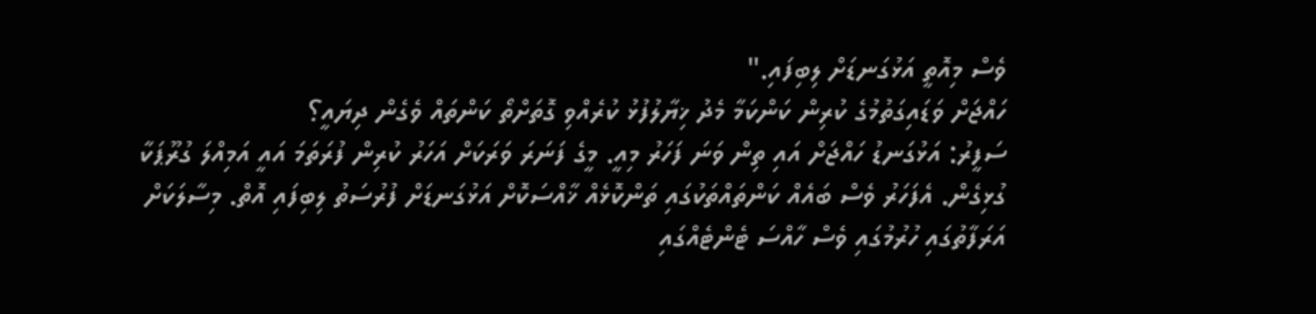ވެސް މިއޮތީ އަޅުގަނޑަށް ލިބިފައި."
ހައްޖަށް ވަޑައިގަތުމުގެ ކުރިން ކަންކަމާ މެދު ޚިޔާލުފުޅު ކުރެއްވި ގޮތަށްތޯ ކަންތައް ވެގެން ދިޔައީ؟
ސަފީރު: އަޅުގަނޑު ހައްޖަށް އައި ތިން ވަނަ ފަހަރު މިއީ. މީގެ ފަނަރަ ވަރަކަށް އަހަރު ކުރިން ފުރަތަމަ އައީ އަމިއްލަ ގުރޫޕަކާ ގުޅިގެން. އެފަހަރު ވެސް ބައެއް ކަންތައްތަކުގައި ތަންކޮޅެއް ޚާއްސަކޮށް އަޅުގަނޑަށް ފުރުސަތު ލިބިފައި އޮތް. މިސާލަކަށް އަރަފާތުގައި ހުރުމުގައި ވެސް ހާއްސަ ޓެންޓެއްގައި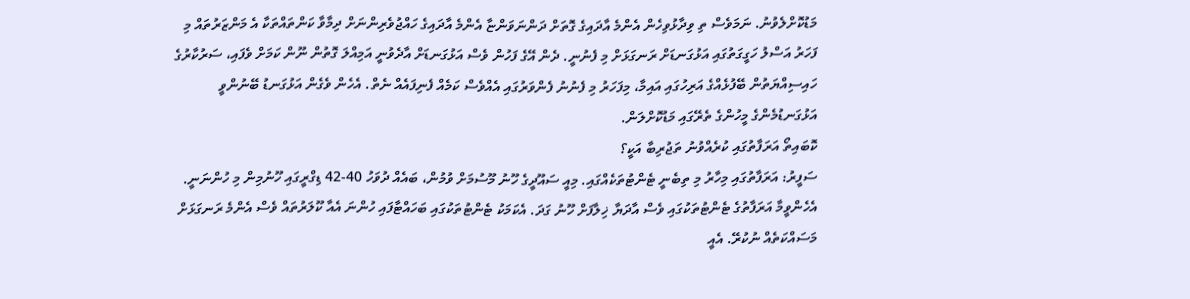މަޑުކޮށްލެވުނު. ނަމަވެސް ތި ވިދާޅުވިހެން އެންމެ އާދައިގެ ގޮތަށް ދަންނަވަންޏާ އެންމެ އާދައިގެ ހައްޖުވެރިންނަށް ދިމާވާ ކަންތައްތަކާ އެ މަންޒަރުތައް މި ފަހަރު އަސްލު ހަގީގަތުގައި އަޅުގަނޑަށް ރަނގަޅަށް މި ފެނުނީ. ދެން އޭގެ ފަހުން ވެސް އަޅުގަނޑަށް އާދެވުނީ އަމިއްލަ ގޮތުން ނޫން ކަމަށް ވެފައި، ސަރުކާރުގެ ހައިސިއްޔަތުން ބޭފުޅެއްގެ އަރިހުގައި އައިމާ، މިފަހަރު މި ފެނުނު ފެންވަރުގައި އެއްވެސް ކަމެއް ފެނިފައެއް ނެތް. އެހެން ވެގެން އަޅުގަނޑު ބޭނުންވީ އަޅުގަނޑުމެންގެ މީހުންގެ ތެރޭގައި މަޑުކޮށްލަން.
ކޮބައިތޯ އަރަފާތުގައި ކުރެއްވުނު ތަޖުރިބާ އަކީ؟
ސަފީރު: އަރަފާތުގައި މިހާރު މި ތިބެނީ ޓެންޓުތަކެއްގައި. މިއީ ސައޫދީގެ ހޫނު މޫސުމަށް ވުމުން، ބައެއް ދުވަހު 40-42 ޑިގްރީގައި ހޫނުމިން މި ހުންނަނީ. އެހެންވީމާ އަރަފާތުގެ ޓެންޓުތަކުގައި ވެސް އާދަޔާ ޚިލާފަށް ހޫނު ގަދަ. އެކަމަކު ޓެންޓުތަކުގައި ބަހައްޓާފައި ހުންނަ އެއާ ކޫލަރުތައް ވެސް އެންމެ ރަނގަޅަށް މަސައްކަތެއް ނުކުރޭ. އެއީ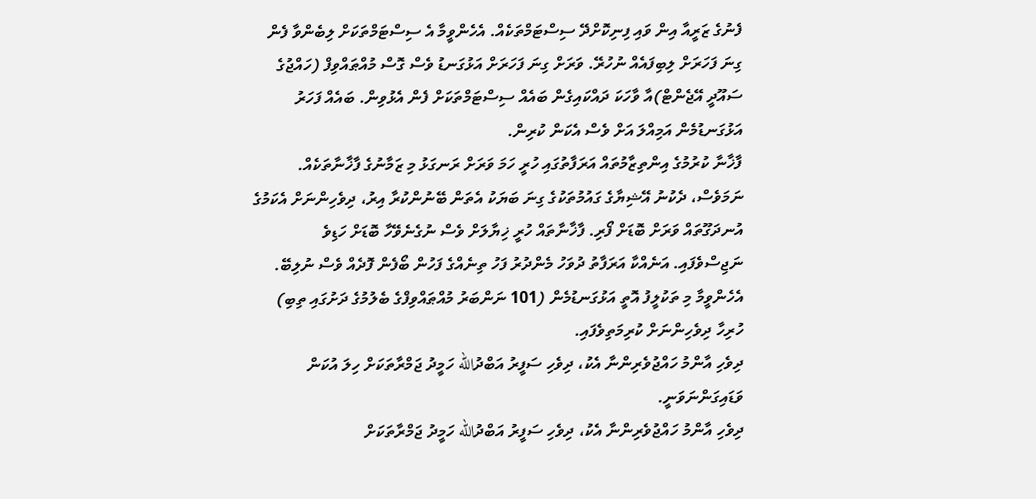ފެނުގެ ޒަރީއާ އިން ވައި ފިނިކޮށްދޭ ސިސްޓަމްތަކެއް. އެހެންވީމާ އެ ސިސްޓަމްތަކަށް ލިބެންވާ ފެން ގިނަ ފަހަރަށް ލިބިފައެއް ނުހުރޭ. ވަރަށް ގިނަ ފަހަރަށް އަޅުގަނޑު ވެސް ގޮސް މުއްޠައްވިފް (ހައްޖުގެ ސައޫދީ އޭޖެންޓް)އާ ވާހަކަ ދައްކައިގެން ބައެއް ސިސްޓަމްތަކަށް ފެން އެޅުވިން. ބައެއް ފަހަރު އަޅުގަނޑުމެން އަމިއްލަ އަށް ވެސް އެކަން ކުރިން.
ފާޚާނާ ކުރުމުގެ އިންތިޒާމުތައް އަރަފާތުގައި ހުރީ ހަމަ ވަރަށް ރަނގަޅު މި ޒަމާނުގެ ފާޚާނާތަކެއް. ނަމަވެސް، ދެކުނު އޭޝިޔާގެ ގައުމުތަކުގެ ގިނަ ބަޔަކު އެތަން ބޭނުންކުރާ އިރު، ދިވެހިންނަށް އެކަމުގެ އުނދަގޫތައް ވަރަށް ބޮޑަށް ފޯރި. ފާޚާނާތައް ހުރީ ޚިޔާލަށް ވެސް ނުގެނެވޭހާ ބޮޑަށް ހަޑިވެ ނަޖިސްވެފައި. އަނެއްކާ އަރަފާތު ދުވަހު މެންދުރު ފަހު ތިނެއްގެ ފަހުން ބޯފެން ފޮދެއް ވެސް ނުލިބޭ. އެހެންވީމާ މި ތަކުލީފު އޮތީ އަޅުގަނޑުމެން (101 ނަންބަރު މުއްޠައްވިފްގެ ބެލުމުގެ ދަށުގައި ތިބި) ހުރިހާ ދިވެހިންނަށް ކުރިމަތިވެފައި.
ދިވެހި އާންމު ހައްޖުވެރިންނާ އެކު، ދިވެހި ސަފީރު އަބްދުالله ހަމީދު ޖަމްރާތަކަށް ހިލަ އުކަން ވަޑައިގަންނަވަނީ.
ދިވެހި އާންމު ހައްޖުވެރިންނާ އެކު، ދިވެހި ސަފީރު އަބްދުالله ހަމީދު ޖަމްރާތަކަށް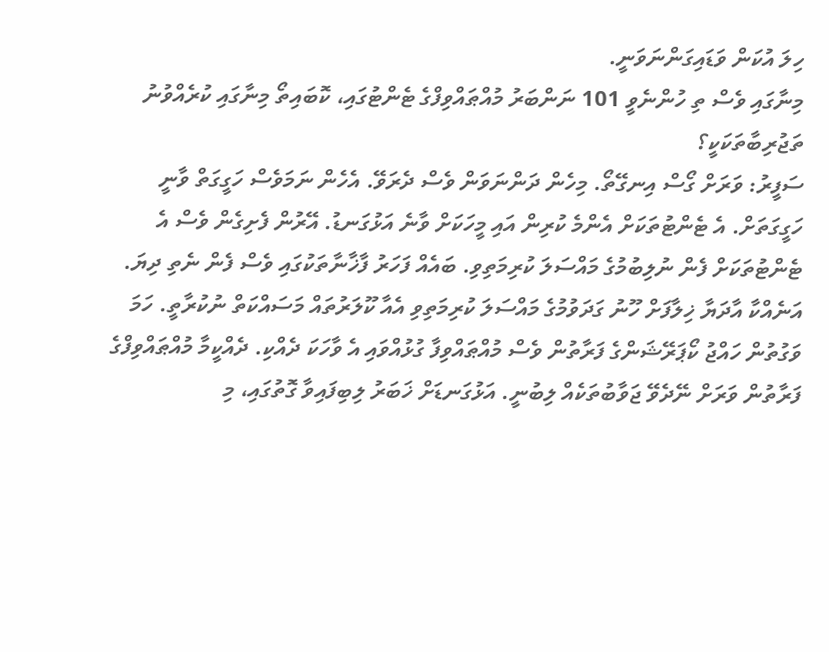ހިލަ އުކަން ވަޑައިގަންނަވަނީ.
މިނާގައި ވެސް ތި ހުންނެވީ 101 ނަންބަރު މުއްޠައްވިފްގެ ޓެންޓުގައި، ކޮބައިތޯ މިނާގައި ކުރެއްވުނު ތަޖުރިބާތަކަކީ؟
ސަފީރު: ވަރަށް ގޯސް އިނގޭތޯ. މިހެން ދަންނަވަން ވެސް ދެރަވޭ. އެހެން ނަމަވެސް ހަގީގަތް ވާނީ ހަގީގަތަށް. އެ ޓެންޓުތަކަށް އެންމެ ކުރިން އައި މީހަކަށް ވާނެ އަޅުގަނޑު. އޭރުން ފެށިގެން ވެސް އެ ޓެންޓުތަކަށް ފެން ނުލިބުމުގެ މައްސަލަ ކުރިމަތިވި. ބައެއް ފަހަރު ފާޚާނާތަކުގައި ވެސް ފެން ނެތި ދިޔަ. އަނެއްކާ އާދަޔާ ޚިލާފަށް ހޫނު ގަދަވުމުގެ މައްސަލަ ކުރިމަތިވި އެއާ ކޫލަރުތައް މަސައްކަތް ނުކުރާތީ. ހަމަ ވަގުތުން ހައްޖު ކޯޕަރޭޝަންގެ ފަރާތުން ވެސް މުއްޠައްވިފާ ގުޅުއްވައި އެ ވާހަކަ ދެއްކި. ދެއްކީމާ މުއްޠައްވިފްގެ ފަރާތުން ވަރަށް ނޭދެވޭ ޖަވާބުތަކެއް ލިބުނީ. އަޅުގަނޑަށް ޚަބަރު ލިބިފައިވާ ގޮތުގައި، މި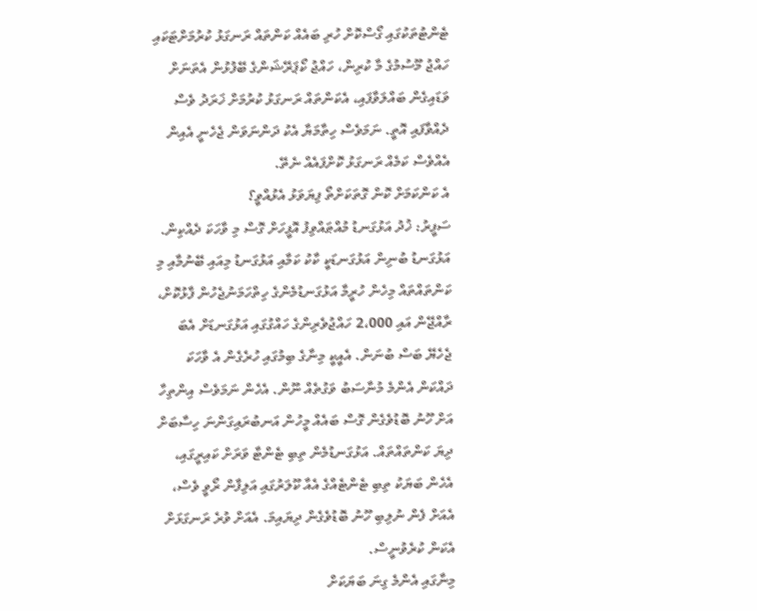ޓެންޓުތަކުގައި ގޯސްކޮށް ހުރި ބައެއް ކަންތައް ރަނގަޅު ކުރުމަށްޓަކައި ހައްޖު މޫސުމުގެ މާ ކުރިން، ހައްޖު ކޯޕަރޭޝަންގެ ބޭފުޅުން އެތަނަށް ވަޑައިގެން ބައްލަވާފައި، އެކަންތައް ރަނގަޅު ކުރުމަށް ޚަރަދު ވެސް ދެއްވާފައި އޮތީ. ނަމަވެސް ހިތާމަޔާ އެކު ދަންނަވަން ޖެހެނީ އެއިން އެއްވެސް ކަމެއް ރަނގަޅު ކޮށްފައެއް ނެތޭ.
އެ ކަންކަމަށް ކޮން ގޮތަކަށްތޯ ފިޔަވަޅު އެޅުއްވީ؟
ސަފީރު: ޚުދު އަޅުގަނޑު މުއްޠައްވިފު އޮފީހަށް ގޮސް މި ވާހަކަ ދެއްކިން. އަޅުގަނޑު ބުނިން އަޅުގަނޑަކީ ކާކު ކަމާއި އަޅުގަނޑު މިއައި ބޭނުމާއި މި ކަންތައްތައް މިހެން ހުރީމާ އަޅުގަނޑުމެންގެ ހިތްހަމަނުޖެހުން ފާޅުކޮށް، ރާއްޖޭން އައި 2،000 ހައްޖުވެރިންގެ ހައްގުގައި އަޅުގަނޑަށް އެބަ ޖެހެޔޭ ބަސް ބުނަން. އެއީކީ މިނާގެ ބިމުގައި ހުރެގެން އެ ވާހަކަ ދައްކަން އެންމެ މުނާސަބު ވަގުތެއް ނޫން. އެހެން ނަމަވެސް އިންތިހާ އަށް ހޫނު ބޮޑުވެގެން ގޮސް ބައެއް މީހުން އަނބުރައިގަންނަ ހިސާބަށް ދިޔަ ކަންތައްތައް. އަޅުގަނޑުމެން ތިބި ޓެންޓާ ވަރަށް ކައިރީގައި، އެހެން ބަޔަކު ތިބި ޓެންޓެއްގެ އެއާ ކޫލަރުގައި އަލިފާން ރޯވީ ވެސް، އެއަށް ފެން ނުލިބި ހޫނު ބޮޑުވެގެން ދިޔައިމަ. އެއަށް ވުރެ ރަނގަޅަށް އެކަން ކުރެވުނީސް.
މިނާގައި އެންމެ ގިނަ ބަޔަކަށް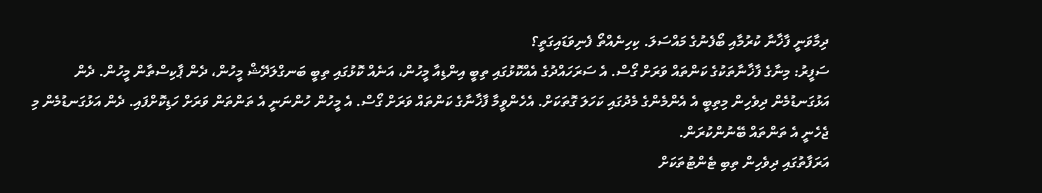ދިމާވަނީ ފާޚާނާ ކުރުމާއި ބޯފެނުގެ މައްސަލަ. ކިހިނެއްތޯ ފެނިވަޑައިގަތީ؟
ސަފީރު: މިނާގެ ފާޚާނާތަކުގެ ކަންތައް ވަރަށް ގޯސް. އެ ސަރަހައްދުގެ އެއްކޮޅުގައި ތިބީ އިންޑިއާ މީހުން، އަނެއް ކޮޅުގައި ތިބީ ބަނގްލަދޭޝް މީހުން، ދެން ޕާކިސްތާން މީހުން. ދެން އަޅުގަނޑުމެން ދިވެހިން މިތިބީ އެ އެންމެންގެ މެދުގައި ކަހަލަ ގޮތަކަށް. އެހެންވީމާ ފާޚާނާގެ ކަންތައް ވަރަށް ގޯސް. އެ މީހުން ހުންނަނީ އެ ތަންތަން ވަރަށް ހަޑިކޮށްފައި. ދެން އަޅުގަނޑުމެން މި ޖެހެނީ އެ ތަންތައް ބޭނުންކުރަން.
އަރަފާތުގައި ދިވެހިން ތިބި ޓެންޓުތަކަށް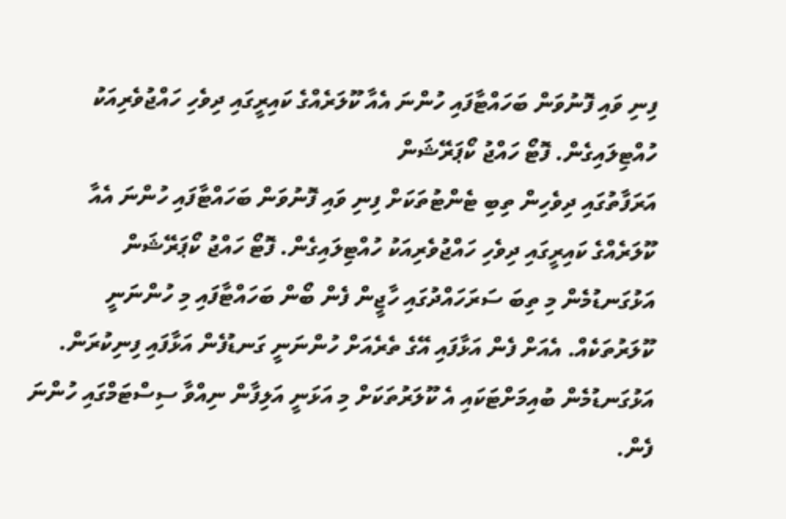ފިނި ވައި ފޮނުވަން ބަހައްޓާފައި ހުންނަ އެއާ ކޫލަރެއްގެ ކައިރީގައި ދިވެހި ހައްޖުވެރިއަކު ހުއްޓިލައިގެން. ފޮޓޯ ހައްޖު ކޯޕަރޭޝަން
އަރަފާތުގައި ދިވެހިން ތިބި ޓެންޓުތަކަށް ފިނި ވައި ފޮނުވަން ބަހައްޓާފައި ހުންނަ އެއާ ކޫލަރެއްގެ ކައިރީގައި ދިވެހި ހައްޖުވެރިއަކު ހުއްޓިލައިގެން. ފޮޓޯ ހައްޖު ކޯޕަރޭޝަން
އަޅުގަނޑުމެން މި ތިބަ ސަރަހައްދުގައި ހާޖީން ފެން ބޯން ބަހައްޓާފައި މި ހުންނަނީ ކޫލަރުތަކެއް. އެއަށް ފެން އަޅާފައި އޭގެ ތެރެއަށް ހުންނަނީ ގަނޑުފެން އަޅާފައި ފިނިކުރަން. އަޅުގަނޑުމެން ބުއިމަށްޓަކައި އެ ކޫލަރުތަކަށް މި އަޅަނީ އަލިފާން ނިއްވާ ސިސްޓަމްގައި ހުންނަ ފެން.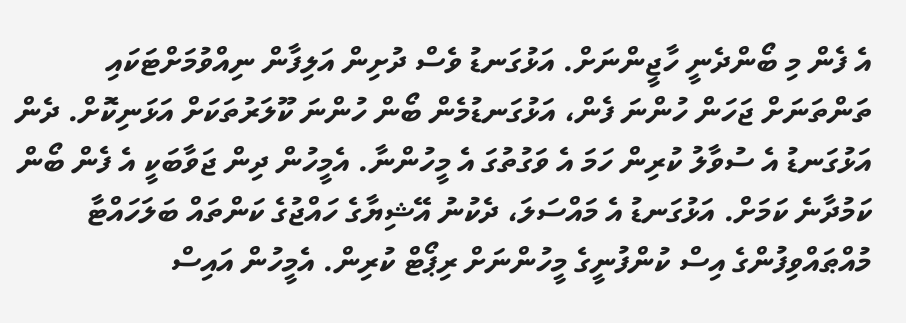އެ ފެން މި ބޯންދެނީ ހާޖީންނަށް. އަޅުގަނޑު ވެސް ދުށިން އަލިފާން ނިއްވުމަށްޓަކައި ތަންތަނަށް ޖަހަން ހުންނަ ފެން، އަޅުގަނޑުމެން ބޯން ހުންނަ ކޫލަރުތަކަށް އަޅަނިކޮށް. ދެން އަޅުގަނޑު އެ ސުވާލު ކުރިން ހަމަ އެ ވަގުތުގަ އެ މީހުންނާ. އެމީހުން ދިން ޖަވާބަކީ އެ ފެން ބޯން ކަމުދާނެ ކަމަށް. އަޅުގަނޑު އެ މައްސަލަ، ދެކުނު އޭޝިޔާގެ ހައްޖުގެ ކަންތައް ބަލަހައްޓާ މުއްޠައްވިފުންގެ އިސް ކުންފުނީގެ މީހުންނަށް ރިޕޯޓް ކުރިން. އެމީހުން އައިސް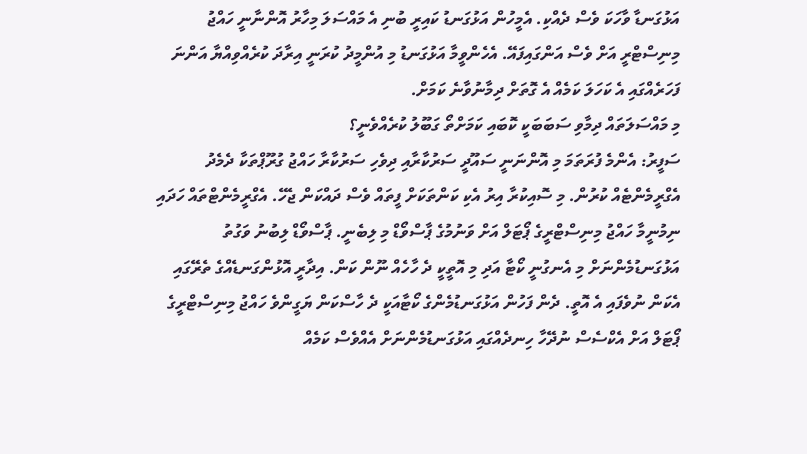އަޅުގަނޑާ ވާހަކަ ވެސް ދެއްކި. އެމީހުން އަޅުގަނޑު ކައިރީ ބުނި އެ މައްސަލަ މިހާރު އޮންނާނީ ހައްޖު މިނިސްޓްރީ އަށް ވެސް އަންގައިފައޭ. އެހެންވީމާ އަޅުގަނޑު މި އުންމީދު ކުރަނީ އިރާދަ ކުރެއްވިއްޔާ އަންނަ ފަހަރެއްގައި އެ ކަހަލަ ކަމެއް އެ ގޮތަށް ދިމާނުވާނެ ކަމަށް.
މި މައްސަލަތައް ދިމާވި ސަބަބަކީ ކޮބައި ކަމަށްތޯ ގަބޫލު ކުރެއްވެނީ؟
ސަފީރު: އެންމެ ފުރަތަމަ މި އޮންނަނީ ސައޫދީ ސަރުކާރާއި ދިވެހި ސަރުކާރާ ހައްޖު ގުރޫޕްތަކާ ދެމެދު އެގްރީމެންޓެއް ކުރުން. މި ސޮއިކުރާ އިރު އެކި ކަންތަކަށް ފީތައް ވެސް ދައްކަން ޖެހޭ. އެގްރީމެންޓްތައް ހަދައި ނިމުނީމާ ހައްޖު މިނިސްޓްރީގެ ޕޯޓަލް އަށް ވަނުމުގެ ޕާސްވޯޑް މި ލިބެނީ. ޕާސްވޯޑް ލިބުނު ވަގުތު އަޅުގަނޑުމެންނަށް މި އެނގުނީ ކޯޓާ އަދި މި އޮތީކީ ދެ ހާހެއް ނޫން ކަން. އިދާރީ އޮޅުންގަނޑެއްގެ ތެރޭގައި އެކަން ނުވެފައި އެ އޮތީ. ދެން ފަހުން އަޅުގަނޑުމެންގެ ކޯޓާއަކީ ދެ ހާސްކަން ޔަގީންވެ ހައްޖު މިނިސްޓްރީގެ ޕޯޓަލް އަށް އެކްސެސް ނުދޭހާ ހިނދެއްގައި އަޅުގަނޑުމެންނަށް އެއްވެސް ކަމެއް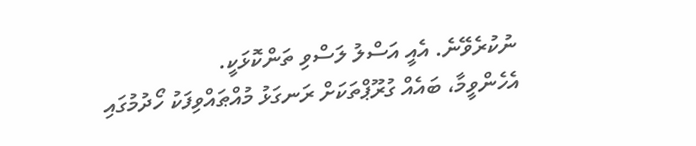ނުކުރެވޭނެ. އެއީ އަސްލު ލަސްވި ތަންކޮޅަކީ.
އެހެންވީމާ، ބައެއް ގުރޫޕްތަކަށް ރަނގަޅު މުއްޠައްވިފަކު ހޯދުމުގައި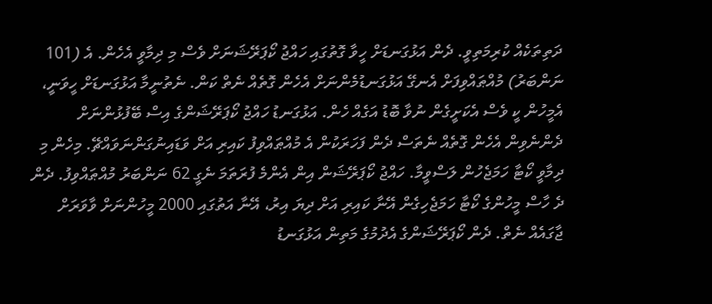ދަތިތަކެއް ކުރިމަތިވީ. ދެން އަޅުގަނޑަށް ހީވާ ގޮތުގައި ހައްޖު ކޯޕަރޭޝަނަށް ވެސް މި ދިމާވީ އެހެން. އެ (101 ނަންބަރު) މުއްޠައްވިފަށް އެނގޭ އަޅުގަނޑުމެންނަށް އެހެން ގޮތެއް ނެތް ކަން. ނެތުނީމާ އަޅުގަނޑަށް ހީވަނީ، އެމީހުން ކީ ވެސް އެކަށީގެން ނުވާ ބޮޑު އަގެއް ހެން. އަޅުގަނޑު ހައްޖު ކޯޕަރޭޝަންގެ އިސް ބޭފުޅުންނަށް ދެންނެވިން އެހެން ގޮތެއް ނެތަސް ދެން ފަހަރަކުން އެ މުއްޠައްވިފު ކައިރި އަށް ވަޑައިނުގަންނަވައްޗޭ. މިހެން މި ދިމާވީ ކޯޓާ ހަމަޖެހުން ލަސްވީމާ. ހައްޖު ކޯޕަރޭޝަން އިން އެންމެ ފުރަތަމަ ނެގީ 62 ނަންބަރު މުއްޠައްވިފު. ދެން ދެ ހާސް މީހުންގެ ކޯޓާ ހަމަޖެހިގެން އޭނާ ކައިރި އަށް ދިޔަ އިރު، އޭނާ އަތުގައި 2000 މީހުންނަށް ވާވަރަށް ޖާގައެއް ނެތް. ދެން ކޯޕަރޭޝަންގެ އެދުމުގެ މަތިން އަޅުގަނޑު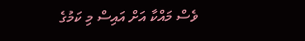ވެސް މައްކާ އަށް އައިސް މި ކަމުގެ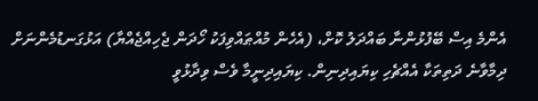އެންމެ އިސް ބޭފުޅުންނާ ބައްދަލު ކޮށް، (އެހެން މުއްޠައްވިފަކު ހޯދަން ޖެހިއްޖެއްޔާ) އަޅުގަނޑުމެންނަށް ދިމާވާނެ ދަތިތަކާ އެއްޗެހި ކިޔައިދިނިން. ކިޔައިދިނީމާ ވެސް ވިދާޅުވީ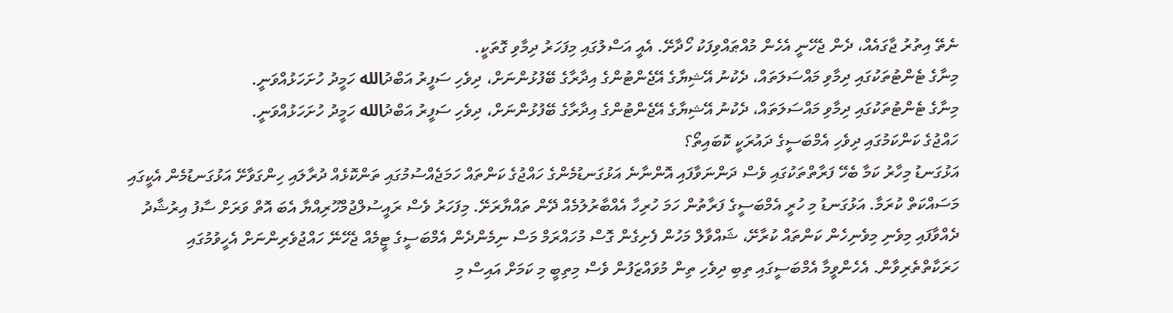ނެތޭ އިތުރު ޖާގައެއް، ދެން ޖެހޭނީ އެހެން މުއްޠައްވިފަކު ހޯދާށޭ. އެއީ އަސްލުގައި މިފަހަރު ދިމާވި ގޮތަކީ.
މިނާގެ ޓެންޓުތަކުގައި ދިމާވި މައްސަލަތައް، ދެކުނު އޭޝިޔާގެ އޭޖެންޓުންގެ އިދާރާގެ ބޭފުޅުންނަށް، ދިވެހި ސަފީރު އަބްދުالله ހަމީދު ހުށަހަޅުއްވަނީ.
މިނާގެ ޓެންޓުތަކުގައި ދިމާވި މައްސަލަތައް، ދެކުނު އޭޝިޔާގެ އޭޖެންޓުންގެ އިދާރާގެ ބޭފުޅުންނަށް، ދިވެހި ސަފީރު އަބްދުالله ހަމީދު ހުށަހަޅުއްވަނީ.
ހައްޖުގެ ކަންކަމުގައި ދިވެހި އެމްބަސީގެ ދައުރަކީ ކޮބައިތޯ؟
އަޅުގަނޑު މިހާރު ކަމާ ބެހޭ ފަރާތްތަކުގައި ވެސް ދަންނަވާފައި އޮންނާނެ އަޅުގަނޑުމެންގެ ހައްޖުގެ ކަންތައް ހަމަޖެއްސުމުގައި ތަންކޮޅެއް ދުރާލައި ހިންގަވާށޭ އަޅުގަނޑުމެން އެކީގައި މަސައްކަތް ކުރަމާ. އަޅުގަނޑު މި ހުރީ އެމްބަސީގެ ފަރާތުން ހަމަ ހުރިހާ އެއްބާރުލުމެއް ދޭން ތައްޔާރަށޭ. މިފަހަރު ވެސް ރައީސުލްޖުމްހޫރިއްޔާ އެބަ އޮތް ވަރަށް ސާފު އިރުޝާދު ދެއްވާފައި މިވެނި މިވެނިހެން ކަންތައް ކުރާށޭ، ޝައްވާލް މަހުން ފެށިގެން ގޮސް މުހައްރަމް މަސް ނިމެންދެން އެމްބަސީގެ ޓީމެއް ޖެހޭނޭ ހައްޖުވެރިންނަށް އެހީވުމުގައި ހަރަކާތްތެރިވާން. އެހެންވީމާ އެމްބަސީގައި ތިބި ދިވެހި ތިން މުވައްޒަފުން ވެސް މިތިބީ މި ކަމަށް އައިސް މި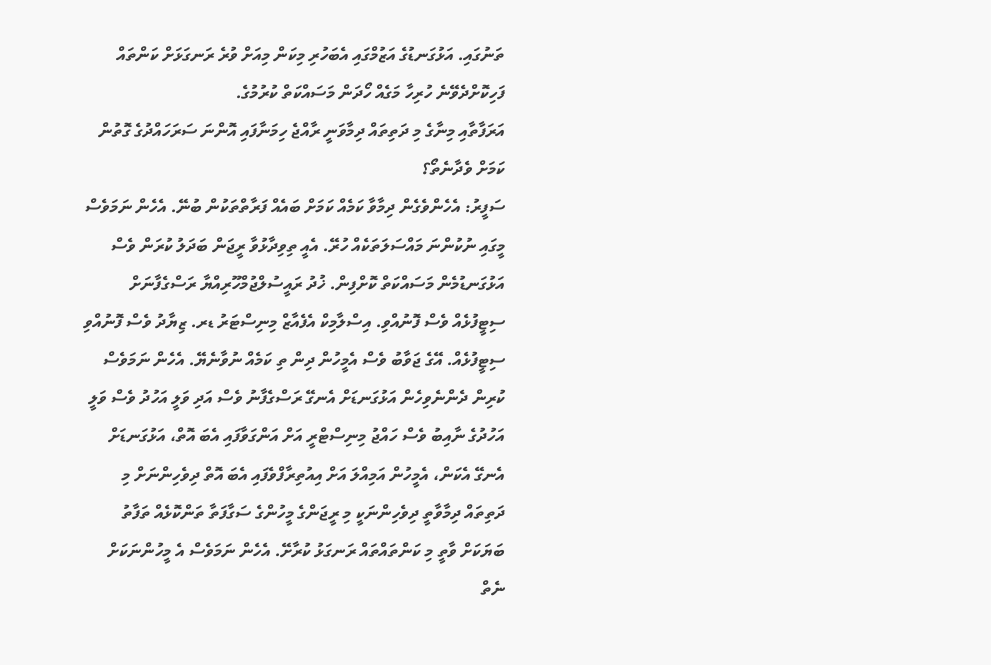ތަނުގައި. އަޅުގަނޑުގެ އަޒުމްގައި އެބަހުރި މިކަން މިއަށް ވުރެ ރަނގަޅަށް ކަންތައް ފަހިކޮށްދެވޭނެ ހުރިހާ މަގެއް ހޯދަން މަސައްކަތް ކުރުމުގެ.
އަރަފާތާއި މިނާގެ މި ދަތިތައް ދިމާވަނީ ރާއްޖެ ހިމަނާފައި އޮންނަ ސަރަހައްދުގެ ގޮތުން ކަމަށް ވެދާނެތޯ؟
ސަފީރު: އެހެންވެގެން ދިމާވާ ކަމެއް ކަމަށް ބައެއް ފަރާތްތަކުން ބުނޭ. އެހެން ނަމަވެސް މީގައި ނުކުންނަ މައްސަލަތަކެއް ހުރޭ. އެއީ ތިވިދާޅުވާ ރީޖަން ބަދަލު ކުރަން ވެސް އަޅުގަނޑުމެން މަސައްކަތް ކޮށްފިން. ޚުދު ރައީސުލްޖުމްހޫރިއްޔާ ރަސްގެފާނަށް ސިޓީފުޅެއް ވެސް ފޮނުއްވި. އިސްލާމިކް އެފެއާޒް މިނިސްޓަރު ޑރ. ޒިޔާދު ވެސް ފޮނުއްވި ސިޓީފުޅެއް. އޭގެ ޖަވާބު ވެސް އެމީހުން ދިން ތި ކަމެއް ނުވާނެޔޭ. އެހެން ނަމަވެސް ކުރިން ދެންނެވިހެން އަޅުގަނޑަށް އެނގޭ ރަސްގެފާނު ވެސް އަދި ވަލީ އަހުދު ވެސް ވަލީ އަހުދުގެ ނާއިބު ވެސް ހައްޖު މިނިސްޓްރީ އަށް އަންގަވާފައި އެބަ އޮތް، އަޅުގަނޑަށް އެނގޭ އެކަން، އެމީހުން އަމިއްލަ އަށް އިއުތިރާފްވެފައި އެބަ އޮތް ދިވެހިންނަށް މި ދަތިތައް ދިމާވާތީ ދިވެހިންނަކީ މި ރީޖަންގެ މީހުންގެ ސަގާފަތާ ތަންކޮޅެއް ތަފާތު ބަޔަކަށް ވާތީ މި ކަންތައްތައް ރަނގަޅު ކުރާށޭ. އެހެން ނަމަވެސް އެ މީހުންނަކަށް ނެތް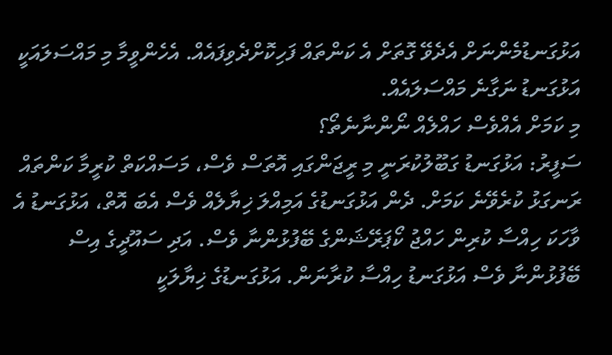އަޅުގަނޑުމެންނަށް އެދެވޭ ގޮތަށް އެ ކަންތައް ފަހިކޮށްދެވިފައެއް. އެހެންވީމާ މި މައްސަލައަކީ އަޅުގަނޑު ނަގާނެ މައްސަލައެއް.
މި ކަމަށް އެއްވެސް ހައްލެއް ނޯންނާނެތޯ؟
ސަފީރު: އަޅުގަނޑު ގަބޫލުކުރަނީ މި ރީޖަންގައި އޮތަސް ވެސް، މަސައްކަތް ކުރީމާ ކަންތައް ރަނގަޅު ކުރެވޭނެ ކަމަށް. ދެން އަޅުގަނޑުގެ އަމިއްލަ ޚިޔާލެއް ވެސް އެބަ އޮތް، އަޅުގަނޑު އެ ވާހަކަ ހިއްސާ ކުރިން ހައްޖު ކޯޕަރޭޝަންގެ ބޭފުޅުންނާ ވެސް. އަދި ސައޫދީގެ އިސް ބޭފުޅުންނާ ވެސް އަޅުގަނޑު ހިއްސާ ކުރާނަން. އަޅުގަނޑުގެ ޚިޔާލަކީ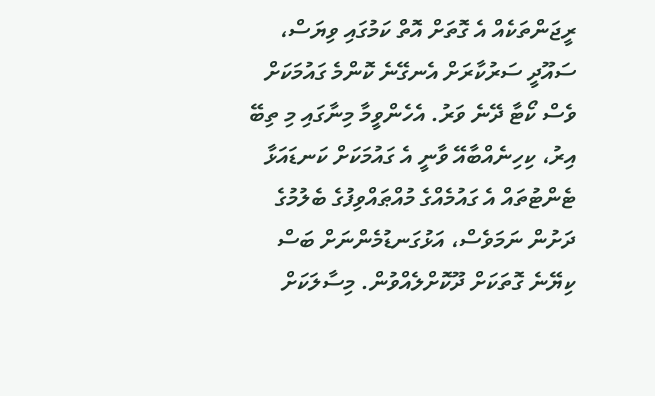ރީޖަންތަކެއް އެ ގޮތަށް އޮތް ކަމުގައި ވިޔަސް، ސައޫދީ ސަރުކާރަށް އެނގޭނެ ކޮންމެ ގައުމަކަށް ވެސް ކޯޓާ ދޭނެ ވަރު. އެހެންވީމާ މިނާގައި މި ތިބޭ އިރު، ކިހިނެއްބާއޭ ވާނީ އެ ގައުމަކަށް ކަނޑައަޅާ ޓެންޓުތައް އެ ގައުމެއްގެ މުއްޠައްވިފުގެ ބެލުމުގެ ދަށުން ނަމަވެސް، އަޅުގަނޑުމެންނަށް ބަސް ކިޔޭނެ ގޮތަކަށް ދޫކޮށްލެއްވުން. މިސާލަކަށް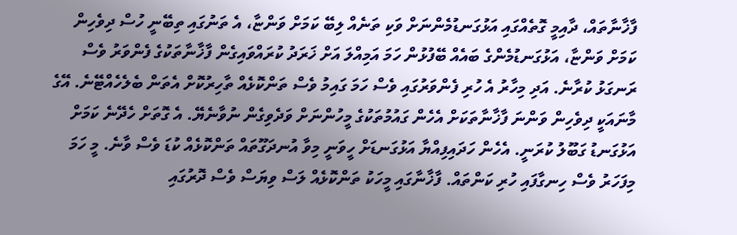ފާޚާނާތައް، ދާއިމީ ގޮތެއްގައި އަޅުގަނޑުމެންނަށް ވަކި ތަނެއް ލިބޭ ކަމަށް ވަންޏާ، އެ ތަނުގައި ތިބޭނީ ހުސް ދިވެހިން ކަމަށް ވަންޏާ، އަޅުގަނޑުމެންގެ ބައެއް ބޭފުޅުން ހަމަ އަމިއްލަ އަށް ޚަރަދު ކުރައްވައިގެން ފާޚާނާތަކުގެ ފެންވަރު ވެސް ރަނގަޅު ކުރާނެ. އަދި މިހާރު އެ ހުރި ފެންވަރުގައި ވެސް ހަމަ ގައިމު ވެސް ތަންކޮޅެއް ތާހިރުކޮށް އެތަން ބެލެހެއްޓޭނެ. އޭގެ މާނައަކީ ދިވެހިން ވަންނަ ފާޚާނާތަކަށް އެހެން ގައުމުތަކުގެ މީހުންނަށް ވަދެވިގެން ނުވާނެޔޭ. އެ ގޮތަށް ހެދޭނެ ކަމަށް އަޅުގަނޑު ގަބޫލު ކުރަނީ. އެހެން ހަދައިފިއްޔާ އަޅުގަނޑަށް ހީވަނީ މިވާ އުނދަގޫތައް ތަންކޮޅެއް ކުޑަ ވެސް ވާނެ. މީ ހަމަ މިފަހަރު ވެސް ހިނގާފައި ހުރި ކަންތައް. ފާޚާނާގައި މީހަކު ތަންކޮޅެއް ލަސް ވިޔަސް ވެސް ދޮރުގައި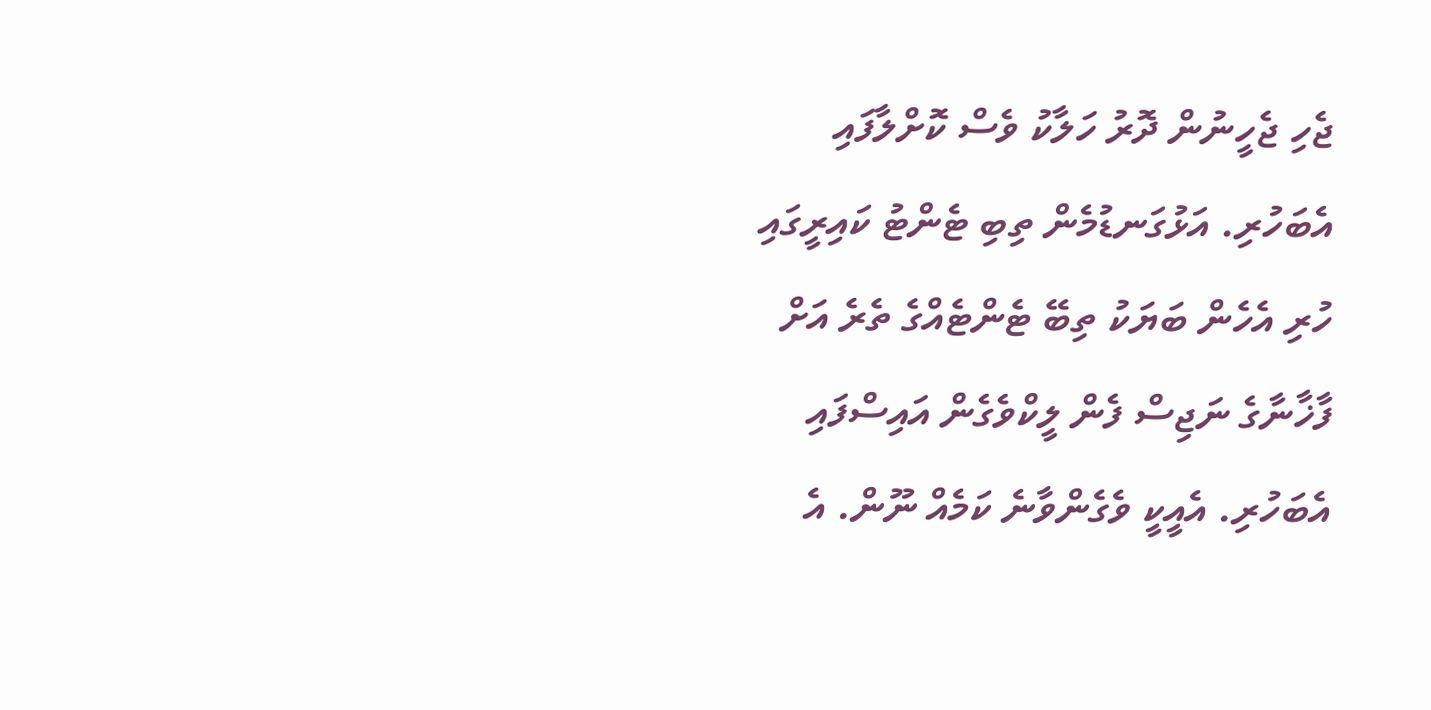ޖެހި ޖެހީނުން ދޮރު ހަލާކު ވެސް ކޮށްލާފައި އެބަހުރި. އަޅުގަނޑުމެން ތިބި ޓެންޓު ކައިރީގައި ހުރި އެހެން ބަޔަކު ތިބޭ ޓެންޓެއްގެ ތެރެ އަށް ފާޚާނާގެ ނަޖިސް ފެން ލީކްވެގެން އައިސްފައި އެބަހުރި. އެއީކީ ވެގެންވާނެ ކަމެއް ނޫން. އެ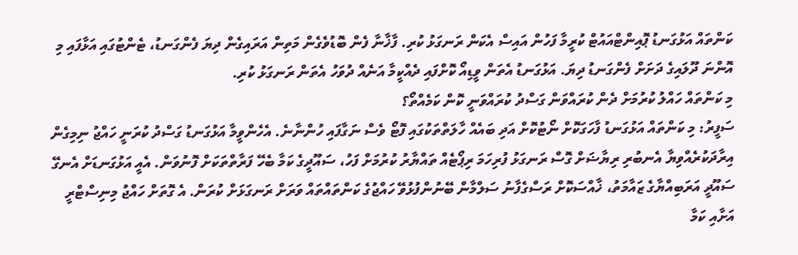ކަންތައް އަޅުގަނޑު ޕޮއިންޓްއައުޓް ކުރީމާ ފަހުން އައިސް އެކަން ރަނގަޅު ކުރި. ފާޚާނާ ފެން ބޮޑުވެގެން މަތިން އަރައިގެން ދިޔަ ފެންގަނޑު، ޓެންޓުގައި އަޅާފައި މި އޮންނަ ދޫލައިގެ ދަށަށް ފެންގަނޑު ދިޔަ. އަޅުގަނޑު އެތަން ވީޑިއޯ ކޮށްފައި ދެއްކީމާ އަނެއް ދުވަހު އެތަން ރަނގަޅު ކުރި.
މި ކަންތައް ހައްލު ކުރުމަށް ދެން ކުރައްވަން ގަސްދު ކުރައްވަނީ ކޮން ކަމެއްތޯ؟
ސަފީރު: މި ކަންތައް އަޅުގަނޑު ފާހަގަކޮށް ނޯޓުކޮށް އަދި ބައެއް ހާލަތްތަކުގައި ފޮޓޯ ވެސް ނަގާފައި ހުންނާނެ. އެހެންވީމާ އަޅުގަނޑު ގަސްދު ކުރަނީ ހައްޖު ނިމިގެން އިރާދަކުރެއްވިޔާ އެނބުރި ރިޔާޟަށް ގޮސް ރަނގަޅު ފުރިހަމަ ރިޕޯޓެއް ތައްޔާރު ކުރުމަށް ފަހު، ސައޫދީގެ ކަމާ ބެހޭ ފަރާތްތަކަށް ފޮނުވަން. އެއީ އަޅުގަނޑަށް އެނގޭ ސައޫދީ އަރަބިއްޔާގެ ޒައާމަތު، ޚާއްސަކޮށް ރަސްގެފާނު ސަލްމާން ބޭނުންފުޅުވޭ ހައްޖުގެ ކަންތައްތައް ވަރަށް ރަނގަޅަށް ކުރަން. އެ ގޮތަށް ހައްޖު މިނިސްޓްރީ އަށާއި ކަމާ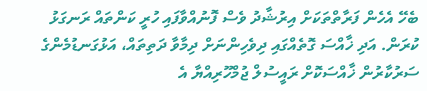ބެހޭ އެހެން ފަރާތްތަކަށް އިރުޝާދު ވެސް ފޮނުއްވާފައި ހުރީ ކަންތައް ރަނގަޅު ކުރަން. އަދި ޚާއްސަ ގޮތެއްގައި ދިވެހިންނަށް ދިމާވާ ދަތިތައް، އަޅުގަނޑުމެންގެ ސަރުކާރުން ޚާއްސަކޮށް ރައީސުލް ޖުމްހޫރިއްޔާ އެ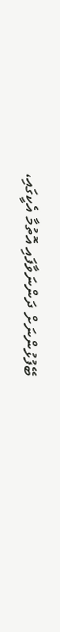ބޭފުޅުންނަށް ދަންނަވާފައި އޮތުމާ އެކީގައި،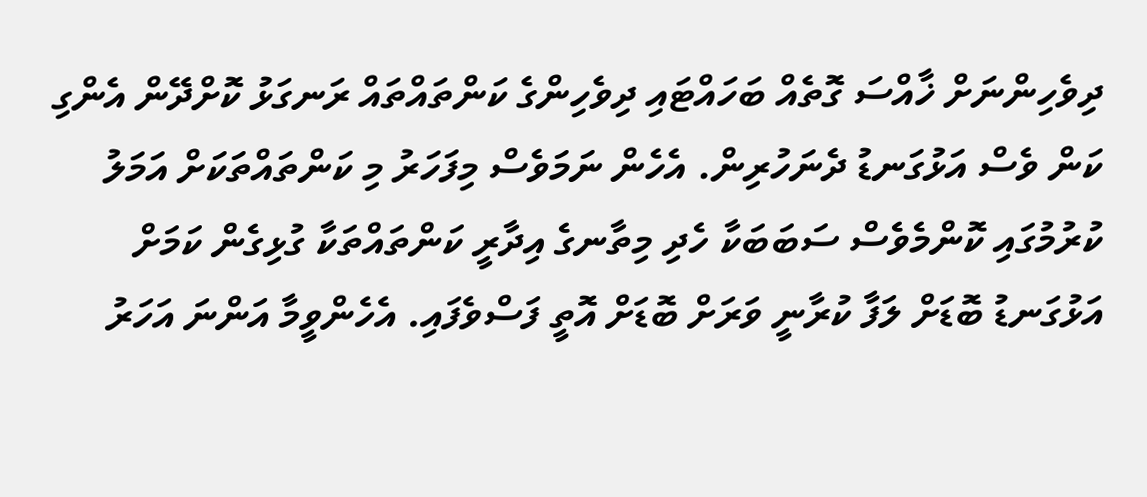ދިވެހިންނަށް ޚާއްސަ ގޮތެއް ބަހައްޓައި ދިވެހިންގެ ކަންތައްތައް ރަނގަޅު ކޮށްދޭން އެންގި ކަން ވެސް އަޅުގަނޑު ދެނަހުރިން. އެހެން ނަމަވެސް މިފަހަރު މި ކަންތައްތަކަށް އަމަލު ކުރުމުގައި ކޮންމެވެސް ސަބަބަކާ ހެދި މިތާނގެ އިދާރީ ކަންތައްތަކާ ގުޅިގެން ކަމަށް އަޅުގަނޑު ބޮޑަށް ލަފާ ކުރާނީ ވަރަށް ބޮޑަށް އޮތީ ފަސްވެފައި. އެހެންވީމާ އަންނަ އަހަރު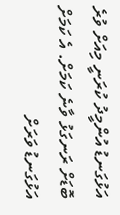އަޅުގަނޑު އުންމީދު ކުރަނީ މިއަށް ވުރެ ބޮޑަށް ރަނގަޅު ވާނެ ކަމަށް. އެ ކަމަށް އަޅުގަނޑު ވަރަށް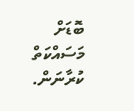ބޮޑަށް މަސައްކަތް ކުރާނަން.